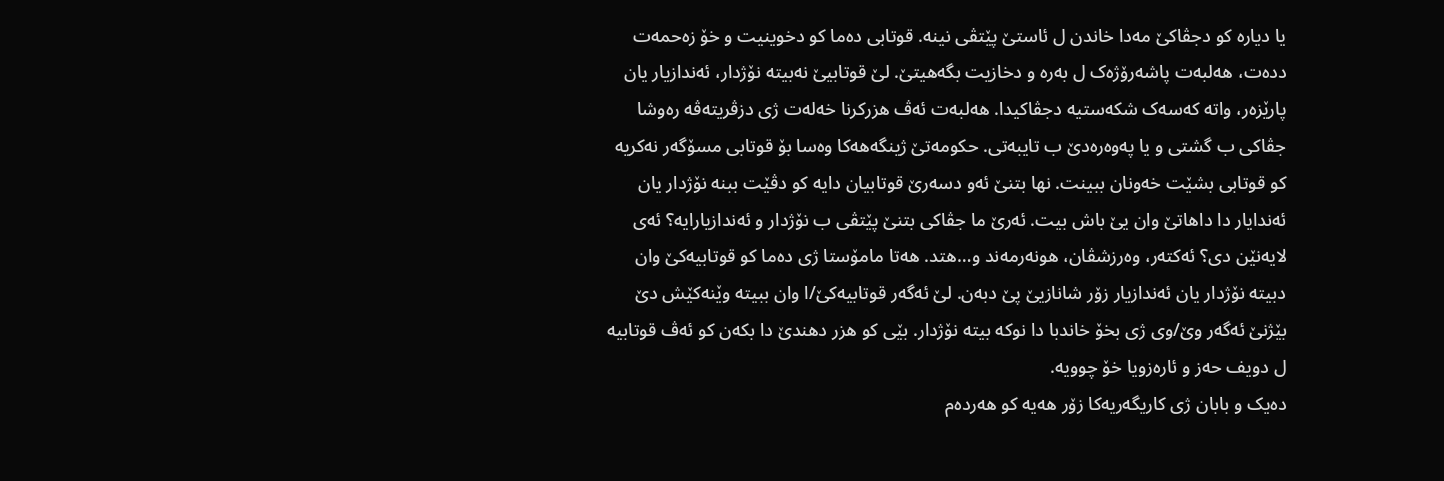یا دیارە کو دجڤاکێ مەدا خاندن ل ئاستێ پێتڤی نینە. قوتابی دەما کو دخوینیت و خۆ زەحمەت ددەت، هەلبەت پاشەرۆژەک ل بەرە و دخازیت بگەهیتێ. لێ قوتابیێ نەبیتە نۆژدار، ئەندازیار یان پارێزەر، واتە کەسەک شکەستیە دجڤاکیدا. هەلبەت ئەڤ هزرکرنا خەلەت ژی دزڤریتەڤە رەوشا جڤاکی ب گشتی و یا پەوەرەدێ ب تایبەتی. حکومەتێ ژینگەهەکا وەسا بۆ قوتابی مسۆگەر نەکریە کو قوتابی بشێت خەونان ببینت. نها بتنێ ئەو دسەرێ قوتابیان دایە کو دڤێت ببنە نۆژدار یان ئەندایار دا داهاتێ وان یێ باش بیت. ئەرێ ما جڤاکی بتنێ پێتڤی ب نۆژدار و ئەندازیارایە؟ ئەی لایەنێن دی؟ ئەکتەر، وەرزشڤان، هونەرمەند و…هتد. هەتا مامۆستا ژی دەما کو قوتابیەکێ وان دبیتە نۆژدار یان ئەندازیار زۆر شانازیێ پێ دبەن. لێ ئەگەر قوتابیەکێ/ا وان ببیتە وێنەکێش دێ بێژنێ ئەگەر وێ/وی ژی بخۆ خاندبا دا نوکە بیتە نۆژدار. بێی کو هزر دهندێ دا بکەن کو ئەڤ قوتابیە ل دویف حەز و ئارەزویا خۆ چوویە.
دەیک و بابان ژی کاریگەریەکا زۆر هەیە کو هەردەم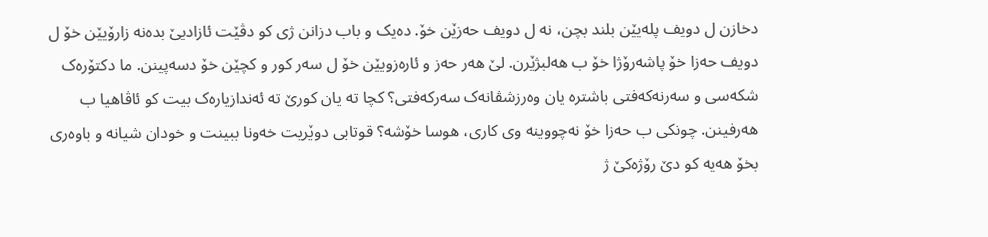دخازن ل دویف پلەیێن بلند بچن، نە ل دویف حەزێن خۆ. دەیک و باب دزانن ژی کو دڤێت ئازادیێ بدەنە زارۆیێن خۆ ل دویف حەزا خۆ پاشەرۆژا خۆ ب هەلبژێرن. لێ هەر حەز و ئارەزویێن خۆ ل سەر کور و کچێن خۆ دسەپینن. ما دکتۆرەک شکەسی و سەرنەکەفتی باشترە یان وەرزشڤانەک سەرکەفتی؟ کچا تە یان کورێ تە ئەندازیارەک بیت کو ئاڤاهیا ب هەرفینن. چونکی ب حەزا خۆ نەچووینە وی کاری، هوسا خۆشە؟ قوتابی دوێریت خەونا ببینت و خودان شیانە و باوەری بخۆ هەیە کو دێ رۆژەکێ ژ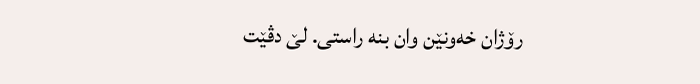رۆژان خەونێن وان بنە راستی. لێ دڤێت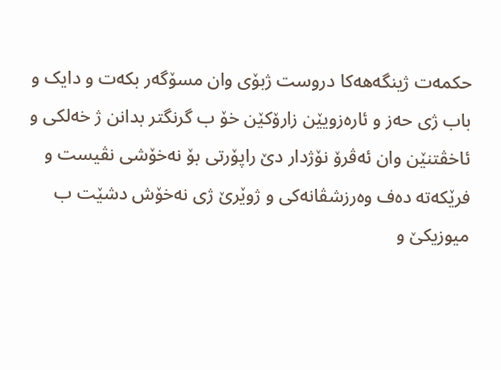حکمەت ژینگەهەکا دروست ژبۆی وان مسۆگەر بکەت و دایک و باب ژی حەز و ئارەزویێن زارۆکێن خۆ ب گرنگتر بدانن ژ خەلکی و ئاخڤتنێن وان ئەڤرۆ نۆژدار دێ راپۆرتی بۆ نەخۆشی نڤیست و فرێکەتە دەف وەرزشڤانەکی و ژوێرێ ژی نەخۆش دشێت ب میوزیکێ و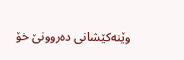وێنەکێشانی دەروونێ خۆ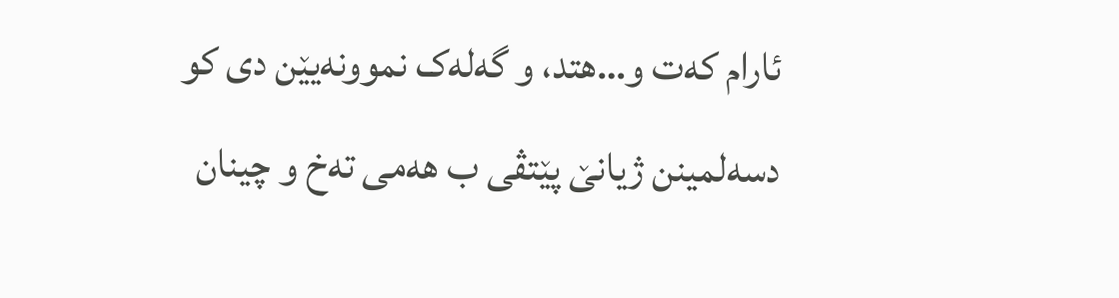ئارام کەت و…هتد، و گەلەک نموونەیێن دی کو دسەلمینن ژیانێ پێتڤی ب هەمی تەخ و چینان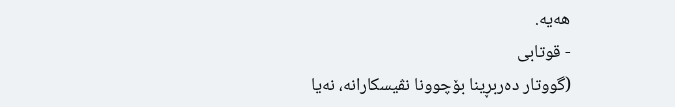هەیە.
- قوتابی
(گووتار دەربڕینا بۆچوونا نڤیسکارانە، نەیا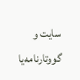سایت و گووتارنامەیا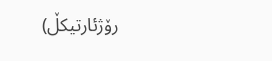رۆژئارتیکڵ)